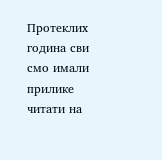Протеклих година сви смо имали прилике читати на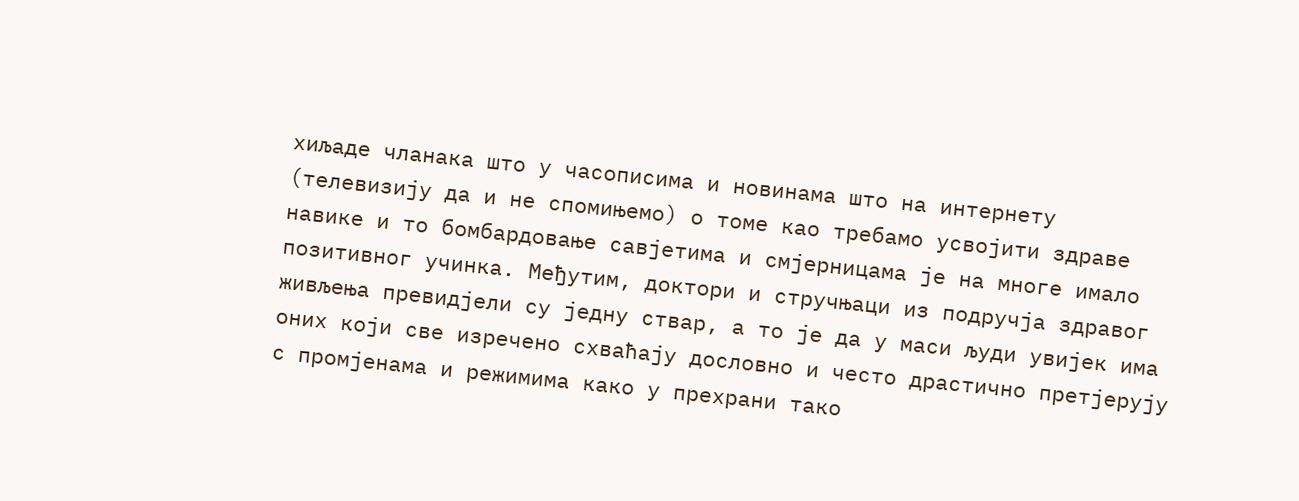хиљаде чланака што у часописима и новинама што на интернету (телевизију да и не спомињемо) о томе као требамо усвојити здраве навике и то бомбардовање савјетима и смјерницама је на многе имало позитивног учинка. Међутим, доктори и стручњаци из подручја здравог живљења превидјели су једну ствар, а то је да у маси људи увијек има оних који све изречено схваћају дословно и често драстично претјерују с промјенама и режимима како у прехрани тако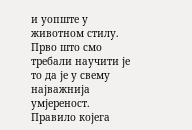и уопште у животном стилу. Прво што смо требали научити је то да је у свему најважнија умјереност. Правило којега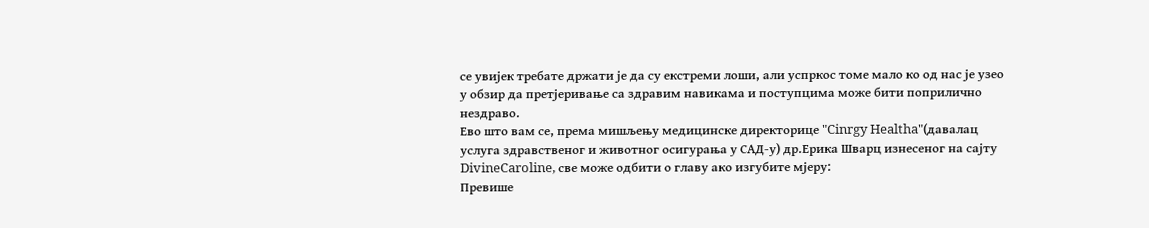се увијек требате држати је да су екстреми лоши, али успркос томе мало ко од нас је узео у обзир да претјеривање са здравим навикама и поступцима може бити поприлично нездраво.
Ево што вам се, према мишљењу медицинске директорице "Cinrgy Healtha"(давалац услуга здравственог и животног осигурања у САД-у) др.Ерика Шварц изнесеног на сајту DivineCaroline, све може одбити о главу ако изгубите мјеру:
Превише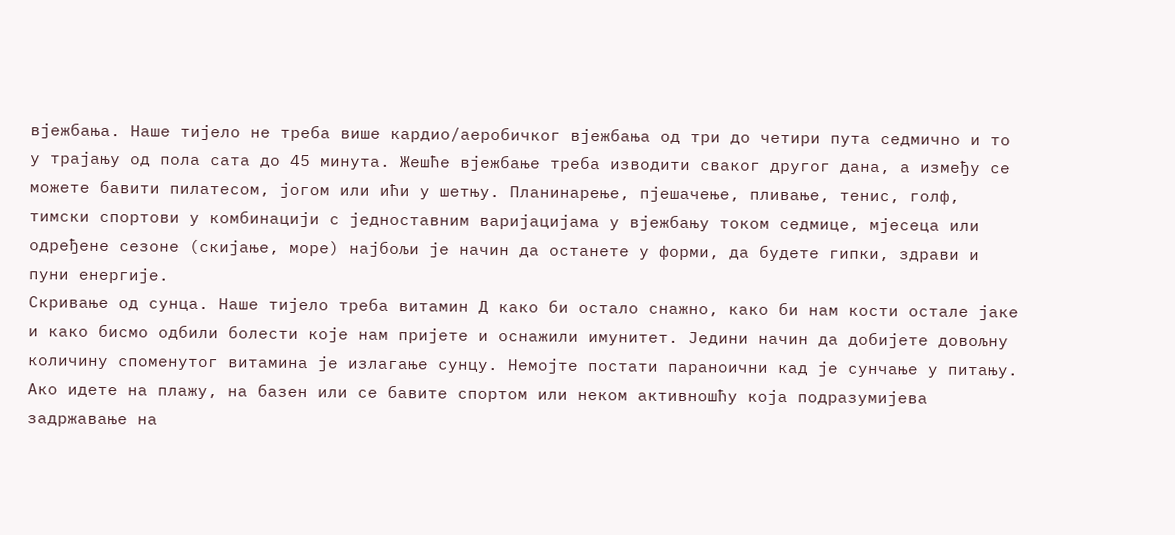вјежбања. Наше тијело не треба више кардио/аеробичког вјежбања од три до четири пута седмично и то у трајању од пола сата до 45 минута. Жешће вјежбање треба изводити сваког другог дана, а између се можете бавити пилатесом, јогом или ићи у шетњу. Планинарење, пјешачење, пливање, тенис, голф, тимски спортови у комбинацији с једноставним варијацијама у вјежбању током седмице, мјесеца или одређене сезоне (скијање, море) најбољи је начин да останете у форми, да будете гипки, здрави и пуни енергије.
Скривање од сунца. Наше тијело треба витамин Д како би остало снажно, како би нам кости остале јаке и како бисмо одбили болести које нам пријете и оснажили имунитет. Једини начин да добијете довољну количину споменутог витамина је излагање сунцу. Немојте постати параноични кад је сунчање у питању. Ако идете на плажу, на базен или се бавите спортом или неком активношћу која подразумијева задржавање на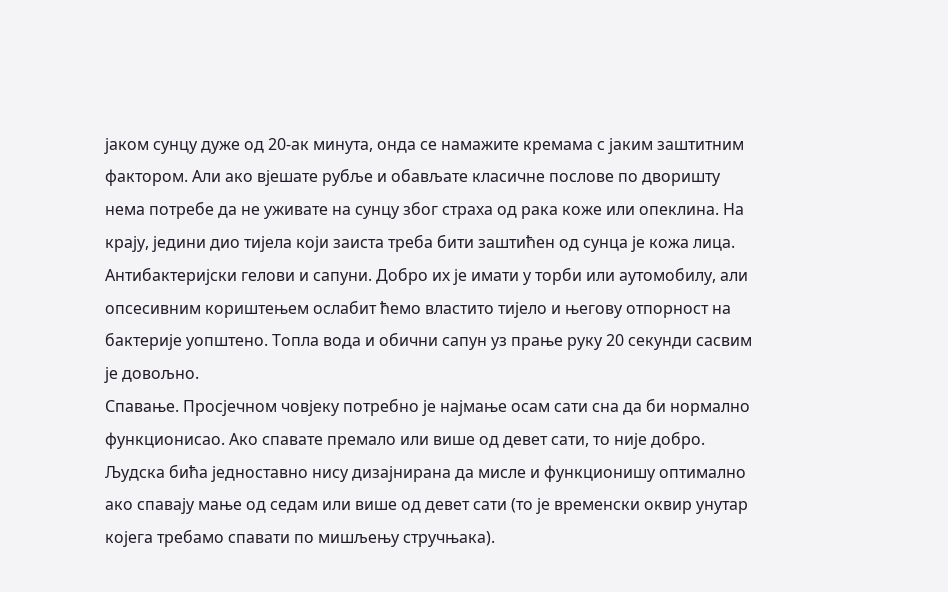јаком сунцу дуже од 20-ак минута, онда се намажите кремама с јаким заштитним фактором. Али ако вјешате рубље и обављате класичне послове по дворишту нема потребе да не уживате на сунцу због страха од рака коже или опеклина. На крају, једини дио тијела који заиста треба бити заштићен од сунца је кожа лица.
Антибактеријски гелови и сапуни. Добро их је имати у торби или аутомобилу, али опсесивним кориштењем ослабит ћемо властито тијело и његову отпорност на бактерије уопштено. Топла вода и обични сапун уз прање руку 20 секунди сасвим је довољно.
Спавање. Просјечном човјеку потребно је најмање осам сати сна да би нормално функционисао. Ако спавате премало или више од девет сати, то није добро. Људска бића једноставно нису дизајнирана да мисле и функционишу оптимално ако спавају мање од седам или више од девет сати (то је временски оквир унутар којега требамо спавати по мишљењу стручњака).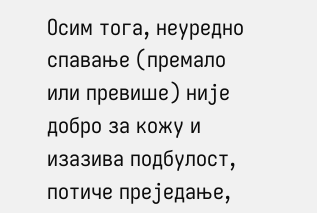Осим тога, неуредно спавање (премало или превише) није добро за кожу и изазива подбулост, потиче преједање,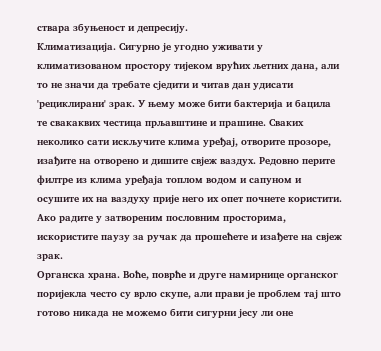ствара збуњеност и депресију.
Климатизација. Сигурно је угодно уживати у климатизованом простору тијеком врућих љетних дана, али то не значи да требате сједити и читав дан удисати 'рециклирани' зрак. У њему може бити бактерија и бацила те свакаквих честица прљавштине и прашине. Сваких неколико сати искључите клима уређај, отворите прозоре, изађите на отворено и дишите свјеж ваздух. Редовно перите филтре из клима уређаја топлом водом и сапуном и осушите их на ваздуху прије него их опет почнете користити. Ако радите у затвореним пословним просторима, искористите паузу за ручак да прошећете и изађете на свјеж зрак.
Органска храна. Воће, поврће и друге намирнице органског поријекла често су врло скупе, али прави је проблем тај што готово никада не можемо бити сигурни јесу ли оне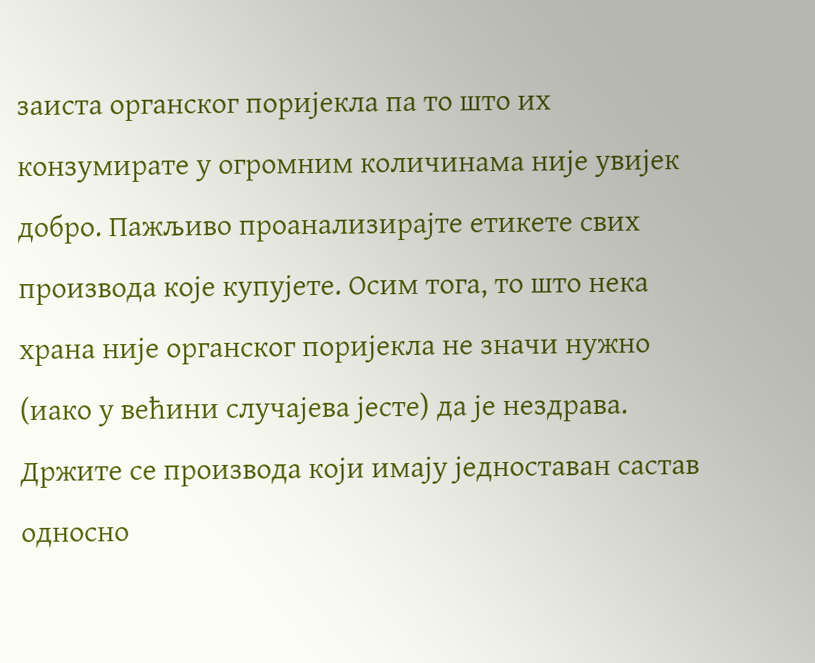заиста органског поријекла па то што их конзумирате у огромним количинама није увијек добро. Пажљиво проанализирајте етикете свих производа које купујете. Осим тога, то што нека храна није органског поријекла не значи нужно (иако у већини случајева јесте) да је нездрава. Држите се производа који имају једноставан састав односно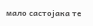мало састојака те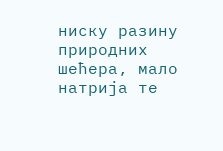ниску разину природних шећера, мало натрија те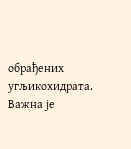обрађених угљикохидрата. Важна је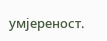умјереност.